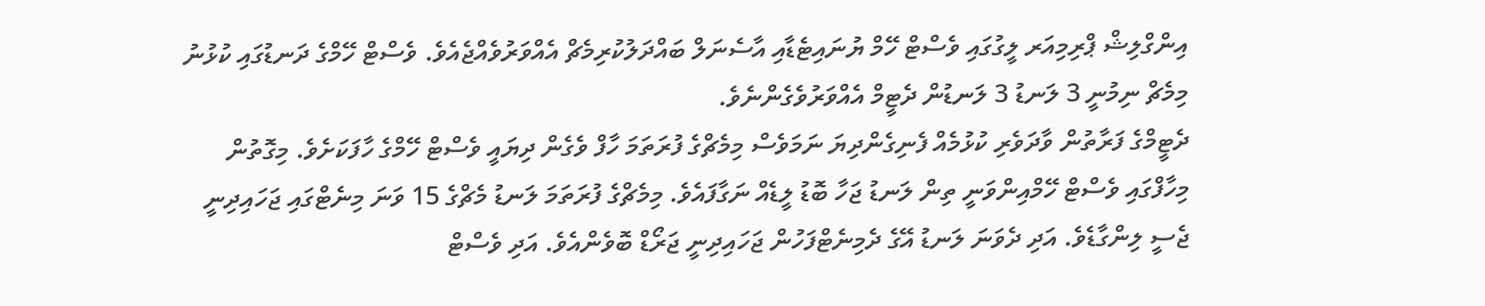އިންގްލިޝް ޕްރިމިއަރ ލީގުގައި ވެސްޓް ހޭމް ޔުނައިޓެޑާއި އާސެނަލް ބައްދަލުކުރިމެޗް އެއްވަރުވެއްޖެއެވެ. ވެސްޓް ހޭމްގެ ދަނޑުގައި ކުޅުނު މިމެޗް ނިމުނީ 3 ލަނޑު 3 ލަނޑުން ދެޓީމް އެއްވަރުވެގެންނެވެ.
ދެޓީމްގެ ފަރާތުން ވާދަވެރި ކުޅުމެއް ފެނިގެންދިޔަ ނަމަވެސް މިމެޗްގެ ފުރަތަމަ ހާފް ވެގެން ދިޔައީ ވެސްޓް ހޭމްގެ ހާފަކަށެވެ. މިގޮތުން މިހާފްގައި ވެސްޓް ހޭމްއިންވަނީ ތިން ލަނޑު ޖަހާ ބޮޑު ލީޑެއް ނަގާފައެވެ. މިމެޗްގެ ފުރަތަމަ ލަނޑު މެޗްގެ 15 ވަނަ މިނެޓްގައި ޖަހައިދިނީ ޖެސީ ލިންގާޑެވެ. އަދި ދެވަނަ ލަނޑު އޭގެ ދެމިނެޓްފަހުން ޖަހައިދިނީ ޖަރޯޑް ބޮވެންއެވެ. އަދި ވެސްޓް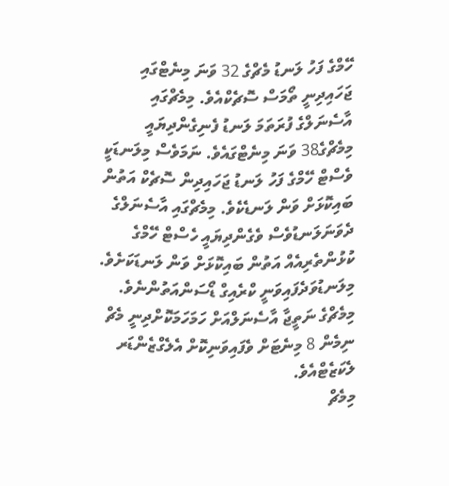ހޭމްގެ ފަހު ލަނޑު މެޗްގެ 32 ވަނަ މިނެޓްގައި ޖަހައިދިނީ ތޯމަސް ސޮޗެކްއެވެ. މިމެޗްގައި އާސެނަލްގެ ފުރަތަމަ ލަނޑު ފެނިގެންދިޔައީ މިމެޗްގެ38 ވަނަ މިނެޓްގައެވެ. ނަމަވެސް މިލަނޑަކީ ވެސްޓް ހޭމްގެ ފަހު ލަނޑު ޖަހައިދިން ސޮޗެކް އަތުން ބައިކޮޅަށް ވަން ލަނޑެކެވެ. މިމެޗްގައި އާސެނަލްގެ ދެވަނަލަނޑުވެސް ވެގެންދިޔައީ ހެސްޓް ހޭމްގެ ކުޅުންތެރިއެއް އަތުން ބައިކޮޅަށް ވަން ލަނޑަކަށެވެ. މިލަނޑުވަދެފައިވަނީ ކްރެއިގް ޑޯސަންއަތުންނެވެ. މިމެޗްގެ ނަތީޖާ އާސެނަލްއަށް ހަމަހަމަކޮށްދިނީ މެޗް ނިމެން 8 މިނެޓަށް ވެފައިވަނިކޮށް އެލެގްޒެންޑަރ ލެކަޒެޓްއެވެ.
މިމެޗް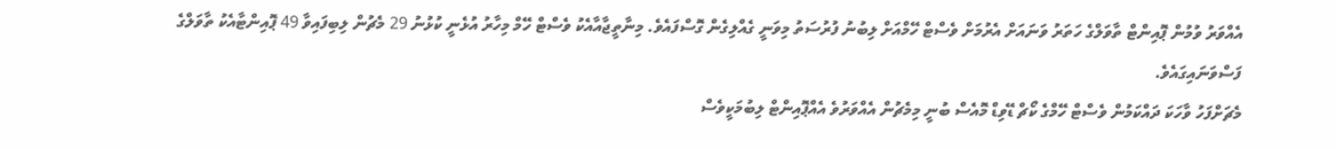އެއްވަރު ވުމުން ޕޮއިންޓް ތާވަލްގެ ހަތަރު ވަނައަށް އެރުމަށް ވެސްޓް ހޭމްއަށް ލިބުނު ފުރުސަތު މިވަނީ ގެއްލިގެން ގޮސްފައެވެ. މިނާތީޖާއާއެކު ވެސްޓް ހޭމް މިހާރު އުޅެނީ ކުޅުނު 29 މެޗުން ލިބިފައިވާ 49 ޕޮއިންޓާއެކު ތާވަލްގެ ފަސްވަނައިގައެވެ.
މެޗަށްފަހު ވާހަކަ ދައްކަމުން ވެސްޓް ހޭމްގެ ކޯޗް ޑޭވިޑް މޮއެސް ބުނީ މިމެޗުން އެއްވަރުވެ އެއްޕޮއިންޓް ލިބުމަކީވެސް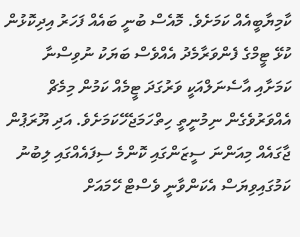ކާމިޔާބީއެއް ކަމަށެވެ. މޮއެސް ބުނީ ބައެއް ފަހަރު އިދިކޮޅުން ކުޅޭ ޓީމްގެ ފެންވަރާމެދު އެއްވެސް ބަޔަކު ނުވިސްނާ ކަމަށާއި އާސެނަލްއަކީ ވަރުގަދަ ޓީމެއް ކަމުން މިމެޗް އެއްވަރުވެގެން ނިމުނީތީ ހިތްހަމަޖެހޭކަމަށެވެ. އަދި ޔޫރަޕުން ޖާގައެއް މިއަންނަ ސީޒަންގައި ކޮންމެ ސިފައެއްގައި ލިބުނު ކަމުގައިވިޔަސް އެކަންވާނީ ވެސްޓް ހޭމައަށް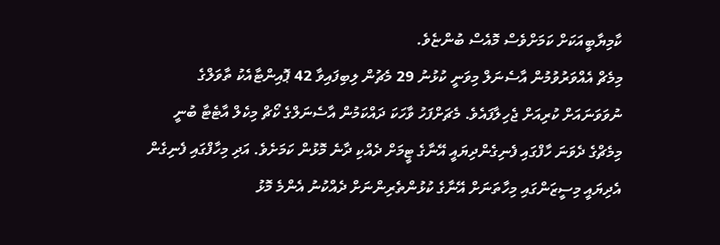ކާމިޔާބީއަކަށް ކަމަށްވެސް މޮއެސް ބުންޏެވެ.
މިމެޗް އެއްވަރުވުމުން އާސެނަލް މިވަނީ ކުޅުނު 29 މެޗުން ލިބިފައިވާ 42 ޕޮއިންޓާއެކު ތާވަލްގެ ނުވަވަނައަށް ކުރިއަށް ޖެހިލާފައެވެ. މެޗަށްފަހު ވާހަކަ ދައްކަމުން އާސެނަލްގެ ކޯޗް މިކެލް އާޓެޓާ ބުނީ މިމެޗްގެ ދެވަނަ ހާފްގައި ފެނިގެންދިޔައީ އޭނާގެ ޓީމަށް ދެއްކި ދާނެ މޮޅުން ކަމަށެވެ. އަދި މިހާފްގައި ފެނިގެން އެދިޔައީ މިސީޒަންގައި މިހާތަނަށް އޭނާގެ ކުޅުންތެރިންނަށް ދެއްކުނު އެންމެ މޮޅު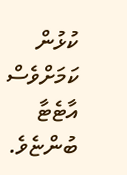ކުޅުން ކަމަށްވެސް އާޓެޓާ ބުންޏެވެ.